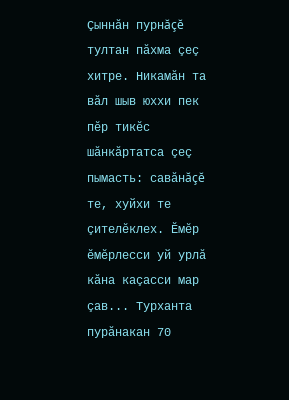Çыннăн пурнăçĕ тултан пăхма çеç хитре. Никамăн та вăл шыв юххи пек пĕр тикĕс шăнкăртатса çеç пымасть: савăнăçĕ те, хуйхи те çителĕклех. Ĕмĕр ĕмĕрлесси уй урлă кăна каçасси мар çав... Турханта пурăнакан 70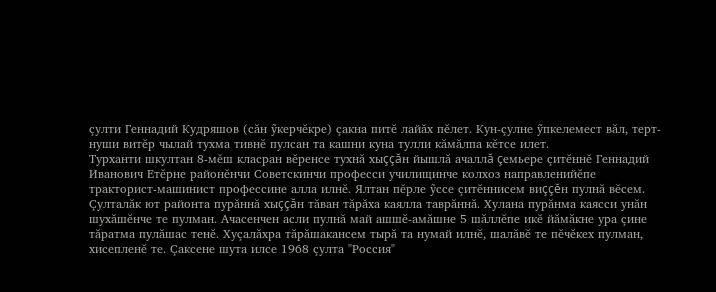çулти Геннадий Кудряшов (сăн ỹкерчĕкре) çакна питĕ лайăх пĕлет. Кун-çулне ỹпкелемест вăл, терт-нуши витĕр чылай тухма тивнĕ пулсан та кашни куна тулли кăмăлпа кĕтсе илет.
Турханти шкултан 8-мĕш класран вĕренсе тухнă хыççăн йышлă ачаллă çемьере çитĕннĕ Геннадий Иванович Етĕрне районĕнчи Советскинчи професси училищинче колхоз направленийĕпе тракторист-машинист профессине алла илнĕ. Ялтан пĕрле ỹссе çитĕннисем виççĕн пулнă вĕсем. Çулталăк ют районта пурăннă хыççăн тăван тăрăха каялла таврăннă. Хулана пурăнма каясси унăн шухăшĕнче те пулман. Ачасенчен асли пулнă май ашшĕ-амăшне 5 шăллĕпе икĕ йăмăкне ура çине тăратма пулăшас тенĕ. Хуçалăхра тăрăшакансем тырă та нумай илнĕ, шалăвĕ те пĕчĕкех пулман, хисепленĕ те. Çаксене шута илсе 1968 çулта "Россия"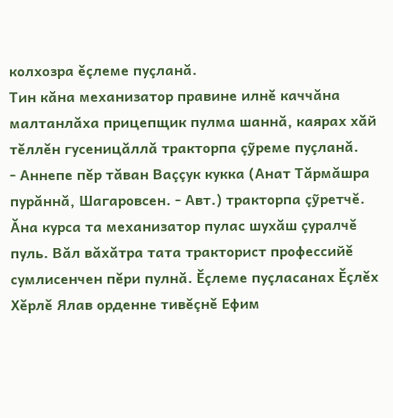колхозра ĕçлеме пуçланă.
Тин кăна механизатор правине илнĕ каччăна малтанлăха прицепщик пулма шаннă, каярах хăй тĕллĕн гусеницăллă тракторпа çỹреме пуçланă.
- Аннепе пĕр тăван Ваççук кукка (Анат Тăрмăшра пурăннă, Шагаровсен. - Авт.) тракторпа çỹретчĕ. Ăна курса та механизатор пулас шухăш çуралчĕ пуль. Вăл вăхăтра тата тракторист профессийĕ сумлисенчен пĕри пулнă. Ĕçлеме пуçласанах Ĕçлĕх Хĕрлĕ Ялав орденне тивĕçнĕ Ефим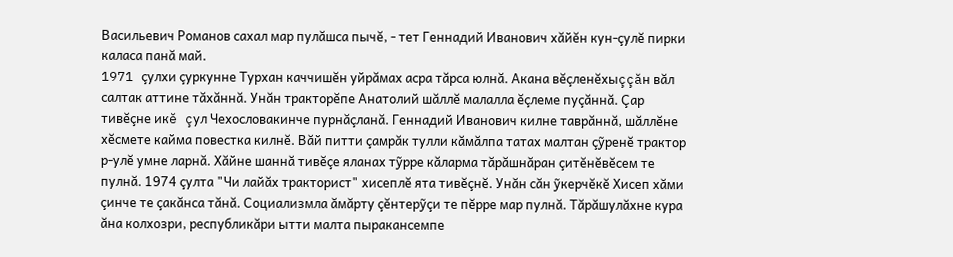Васильевич Романов сахал мар пулăшса пычĕ, - тет Геннадий Иванович хăйĕн кун-çулĕ пирки каласа панă май.
1971 çулхи çуркунне Турхан каччишĕн уйрăмах асра тăрса юлнă. Акана вĕçленĕхыççăн вăл салтак аттине тăхăннă. Унăн тракторĕпе Анатолий шăллĕ малалла ĕçлеме пуçăннă. Çар тивĕçне икĕ çул Чехословакинче пурнăçланă. Геннадий Иванович килне таврăннă, шăллĕне хĕсмете кайма повестка килнĕ. Вăй питти çамрăк тулли кăмăлпа татах малтан çỹренĕ трактор р-улĕ умне ларнă. Хăйне шаннă тивĕçе яланах тỹрре кăларма тăрăшнăран çитĕнĕвĕсем те пулнă. 1974 çулта "Чи лайăх тракторист" хисеплĕ ята тивĕçнĕ. Унăн сăн ỹкерчĕкĕ Хисеп хăми çинче те çакăнса тăнă. Социализмла ăмăрту çĕнтерỹçи те пĕрре мар пулнă. Тăрăшулăхне кура
ăна колхозри, республикăри ытти малта пыракансемпе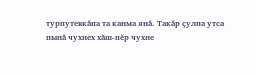турпутевкăпа та канма янă. Такăр çулпа утса пынă чухнех хăш-пĕр чухне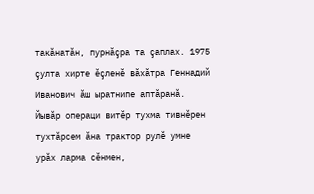такăнатăн, пурнăçра та çаплах. 1975 çулта хирте ĕçленĕ вăхăтра Геннадий Иванович ăш ыратнипе аптăранă. Йывăр операци витĕр тухма тивнĕрен тухтăрсем ăна трактор рулĕ умне урăх ларма сĕнмен,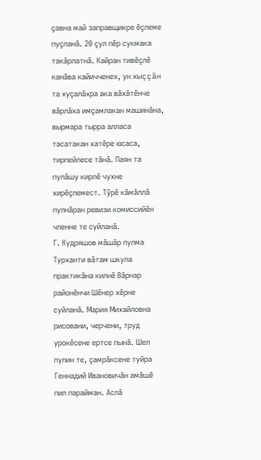çавна май заправщикре ĕçлеме пуçланă. 20 çул пĕр сукмака такăрлатнă. Кайран тивĕçлĕ канăва кайичченех, ун хыççăн та хуçалăхра ака вăхăтĕнче вăрлăха имçамлакан машинăна, вырмара тырра алласа тасатакан хатĕре юсаса, тирпейлесе тăнă. Паян та пулăшу кирлĕ чухне хирĕçлемест. Тỹрĕ кăмăллă пулнăран ревизи комиссийĕн членне те суйланă.
Г. Кудряшов мăшăр пулма Турханти вăтам шкула практикăна килнĕ Вăрнар районĕнчи Шĕнер хĕрне суйланă. Мария Михайловна рисовани, черчени, труд урокĕсене ертсе пынă. Шел пулин те, çамрăксене туйра Геннадий Ивановичăн амăшĕ пил парайман. Аслă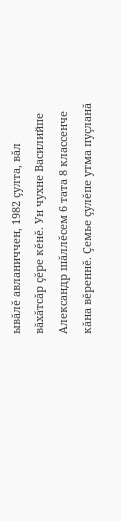ывăлĕ авланиччен, 1982 çулта, вăл вăхăтсăр çĕре кĕнĕ. Ун чухне Василийпе Александр шăллĕсем 6 тата 8 классенче кăна вĕреннĕ. Çемье çулĕпе утма пуçланă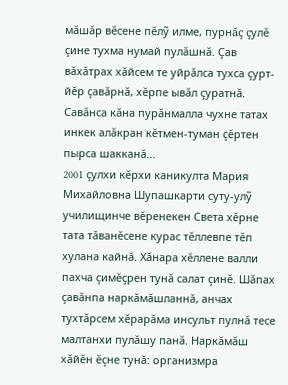мăшăр вĕсене пĕлỹ илме, пурнăç çулĕ çине тухма нумай пулăшнă. Çав вăхăтрах хăйсем те уйрăлса тухса çурт-йĕр çавăрнă, хĕрпе ывăл çуратнă. Савăнса кăна пурăнмалла чухне татах инкек алăкран кĕтмен-туман çĕртен пырса шакканă...
2001 çулхи кĕрхи каникулта Мария Михайловна Шупашкарти суту-улỹ училищинче вĕренекен Света хĕрне тата тăванĕсене курас тĕллевпе тĕп хулана кайнă. Хăнара хĕллене валли пахча çимĕçрен тунă салат çинĕ. Шăпах çавăнпа наркăмăшланнă, анчах тухтăрсем хĕрарăма инсульт пулнă тесе малтанхи пулăшу панă. Наркăмăш хăйĕн ĕçне тунă: организмра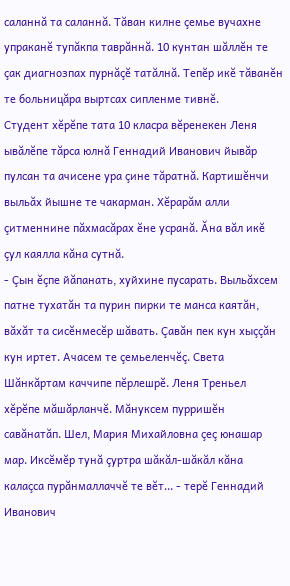саланнă та саланнă. Тăван килне çемье вучахне упраканĕ тупăкпа таврăннă. 10 кунтан шăллĕн те çак диагнозпах пурнăçĕ татăлнă. Тепĕр икĕ тăванĕн те больницăра выртсах сипленме тивнĕ.
Студент хĕрĕпе тата 10 класра вĕренекен Леня ывăлĕпе тăрса юлнă Геннадий Иванович йывăр пулсан та ачисене ура çине тăратнă. Картишĕнчи выльăх йышне те чакарман. Хĕрарăм алли çитменнине пăхмасăрах ĕне усранă. Ăна вăл икĕ çул каялла кăна сутнă.
- Çын ĕçпе йăпанать, хуйхине пусарать. Выльăхсем патне тухатăн та пурин пирки те манса каятăн, вăхăт та сисĕнмесĕр шăвать. Çавăн пек кун хыççăн кун иртет. Ачасем те çемьеленчĕç. Света Шăнкăртам каччипе пĕрлешрĕ. Леня Треньел хĕрĕпе мăшăрланчĕ. Мăнуксем пурришĕн савăнатăп. Шел, Мария Михайловна çеç юнашар мар. Иксĕмĕр тунă çуртра шăкăл-шăкăл кăна калаçса пурăнмаллаччĕ те вĕт... - терĕ Геннадий Иванович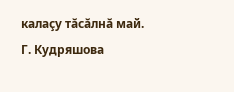калаçу тăсăлнă май.
Г. Кудряшова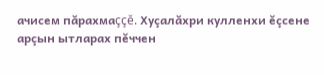ачисем пăрахмаççĕ. Хуçалăхри кулленхи ĕçсене арçын ытларах пĕччен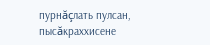пурнăçлать пулсан, пысăкраххисене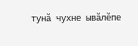тунă чухне ывăлĕпе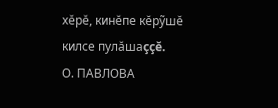хĕрĕ, кинĕпе кĕрỹшĕ килсе пулăшаççĕ.
О. ПАВЛОВА